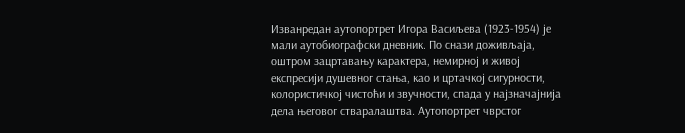Изванредан аутопортрет Игора Васиљева (1923-1954) је мали аутобиографски дневник. По снази доживљаја, оштром зацртавању карактера, немирној и живој експресији душевног стања, као и цртачкој сигурности, колористичкој чистоћи и звучности, спада у најзначајнија дела његовог стваралаштва. Аутопортрет чврстог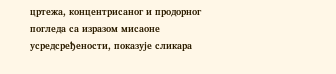цртежа, концентрисаног и продорног погледа са изразом мисаоне усредсређености, показује сликара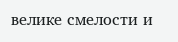велике смелости и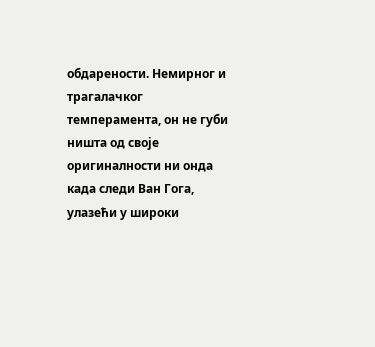обдарености. Немирног и трагалачког темперамента, он не губи ништа од своје оригиналности ни онда када следи Ван Гога, улазећи у широки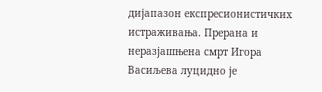дијапазон експресионистичких истраживања. Прерана и неразјашњена смрт Игора Васиљева луцидно је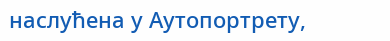наслућена у Аутопортрету,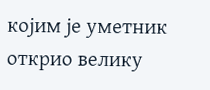којим је уметник открио велику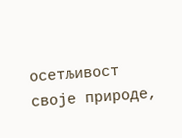осетљивост своје природе,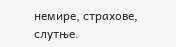немире, страхове, слутње.